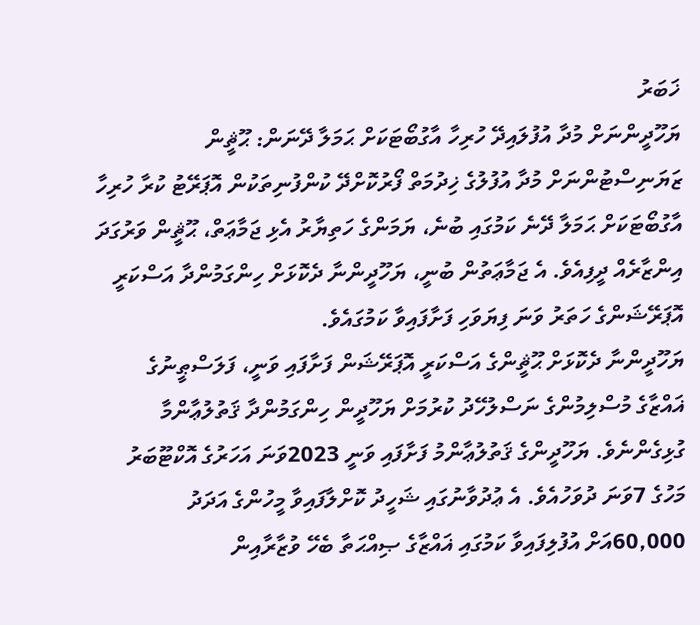ޚަބަރު
ޔަހޫދީންނަށް މުދާ އުފުލައިދޭ ހުރިހާ އާގުބޯޓަކަށް ޙަމަލާ ދޭނަން: ޙޫޘީން
ޒަޔަނިސްޓުންނަށް މުދާ އުފުލުގެ ޚިދުމަތް ފޯރުކޮށްދޭ ކުންފުނިތަކުން އޮޕަރޭޓު ކުރާ ހުރިހާ އާގުބޯޓަކަށް ޙަމަލާ ދޭނެ ކަމުގައި ބުނެ، ޔަމަންގެ ހަތިޔާރު އެޅި ޖަމާޢަތް، ޙޫޘީން ވަރުގަދަ އިންޒާރެއް ދީފިއެވެ. އެ ޖަމާޢަތުން ބުނީ، ޔަހޫދީންނާ ދެކޮޅަށް ހިންގަމުންދާ އަސްކަރީ އޮޕަރޭޝަންގެ ހަތަރު ވަނަ ފިޔަވަހި ފަށާފައިވާ ކަމުގައެވެ.
ޔަހޫދީންނާ ދެކޮޅަށް ޙޫޘީންގެ އަސްކަރީ އޮޕަރޭޝަން ފަށާފައި ވަނީ، ފަލަސްޠީނުގެ ޣައްޒާގެ މުސްލިމުންގެ ނަސްލުހޭދު ކުރުމަށް ޔަހޫދީން ހިންގަމުންދާ ޤަތުލުޢާންމާ ގުޅިގެންނެވެ. ޔަހޫދީންގެ ޤަތުލުޢާންމު ފަށާފައި ވަނީ 2023ވަނަ އަހަރުގެ އޮކްޓޫބަރު މަހުގެ 7ވަނަ ދުވަހުއެވެ. އެ ޢުދުވާނުގައި ޝަހީދު ކޮށްލާފައިވާ މީހުންގެ އަދަދު 60,000އަށް އުފުލިފައިވާ ކަމުގައި ޣައްޒާގެ ޞިއްޙަތާ ބެހޭ ވުޒާރާއިން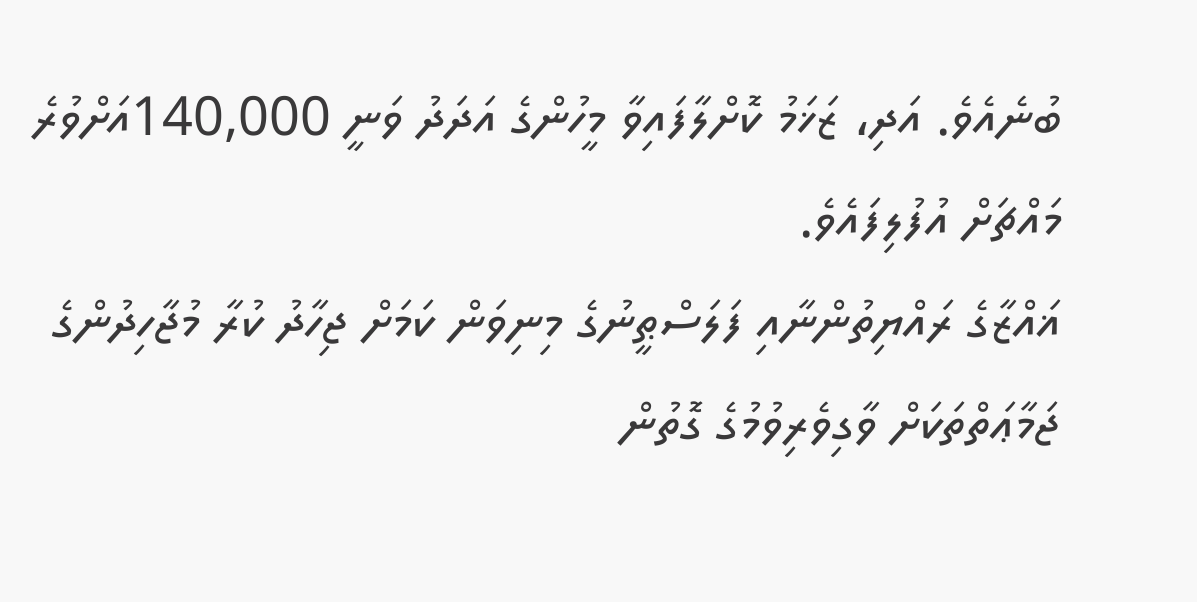ބުނެއެވެ. އަދި، ޒަޚަމު ކޮށްލާފައިވާ މީހުންގެ އަދަދު ވަނީ 140,000އަށްވުރެ މައްޗަށް އުފުލިފައެވެ.
ޣައްޒާގެ ރައްޔިތުންނާއި ފަލަސްޠީނުގެ މިނިވަން ކަމަށް ޖިހާދު ކުރާ މުޖާހިދުންގެ ޖަމާޢަތްތަކަށް ވާގިވެރިވުމުގެ ގޮތުން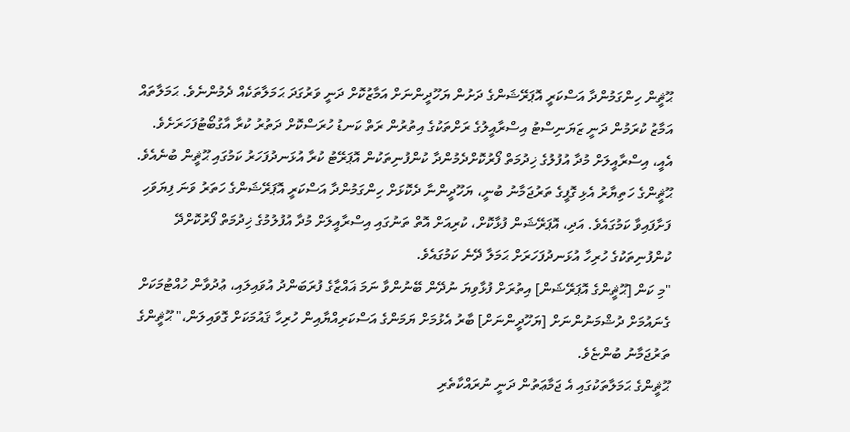ޙޫޘީން ހިންގަމުންދާ އަސްކަރީ އޮޕަރޭޝަންގެ ދަށުން ޔަހޫދީންނަށް އަމާޒުކޮށް ދަނީ ވަރުގަދަ ޙަމަލާތަކެއް ދެމުންނެވެ. ޙަމަލާތައް އަމާޒު ކުރަމުން ދަނީ ޒަޔަނިސްޓު އިސްރާއީލުގެ ރަށްތަކުގެ އިތުރުން ރަތް ކަނޑު ހުރަސްކޮށް ދަތުރު ކުރާ އާގުބޯޓުފަހަރަށެވެ. އެއީ، އިސްރާއީލަށް މުދާ އުފުލުގެ ޚިދުމަތް ފޯރުކޮށްދެމުންދާ ކުންފުނިތަކުން އޮޕަރޭޓު ކުރާ އުޅަނދުފަހަރު ކަމުގައި ޙޫޘީން ބުނެއެވެ.
ޙޫޘީންގެ ހަތިޔާރު އެޅި ގޮފީގެ ތަރުޖަމާނު ބުނީ، ޔަހޫދީންނާ ދެކޮޅަށް ހިންގަމުންދާ އަސްކަރީ އޮޕަރޭޝަންގެ ހަތަރު ވަނަ ފިޔަވަހި ފަށާފައިވާ ކަމުގައެވެ. އަދި، އޮޕަރޭޝަން ފުޅާކޮށް، ކުރިއަށް އޮތް ތަނުގައި އިސްރާއީލަށް މުދާ އުފުލުމުގެ ޚިދުމަތް ފޯރުކޮށްދޭ ކުންފުނިތަކުގެ ހުރިހާ އުޅަނދުފަހަރަށް ޙަމަލާ ދޭނެ ކަމުގައެވެ.
"މި ކަން [ޙޫޘީންގެ އޮޕަރޭޝަން] އިތުރަށް ފުޅާވިޔަ ނުދޭން ބޭނުންވާ ނަމަ ޣައްޒާގެ ފުރަބަންދު އުވައިލައި، ޢުދުވާން ހުއްޓުމަކަށް ގެނައުމަށް ދުޝްމަނުންނަށް [ޔަހޫދީންނަށް] ބާރު އެޅުމަށް ޔަމަންގެ އަސްކަރިއްޔާއިން ހުރިހާ ޤައުމަކަށް ގޮވައިލަން،" ޙޫޘީންގެ ތަރުޖަމާނު ބުންޏެވެ.
ޙޫޘީންގެ ޙަމަލާތަކުގައި އެ ޖަމާޢަތުން ދަނީ ނުރައްކާތެރި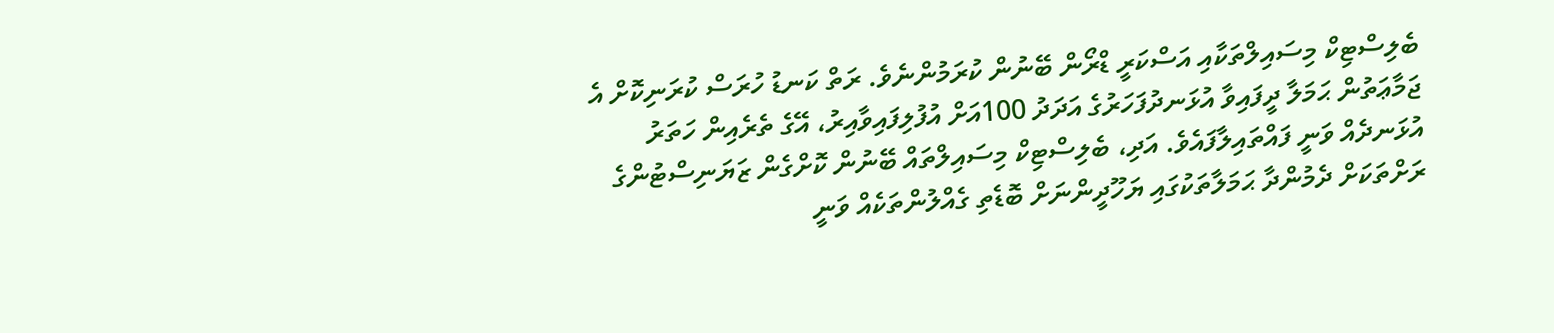ބެލިސްޓިކް މިސައިލްތަކާއި އަސްކަރީ ޑްރޯން ބޭނުން ކުރަމުންނެވެ. ރަތް ކަނޑު ހުރަސް ކުރަނިކޮށް އެ ޖަމާޢަތުން ޙަމަލާ ދީފައިވާ އުޅަނދުފަހަރުގެ އަދަދު 100އަށް އުފުލިފައިވާއިރު، އޭގެ ތެރެއިން ހަތަރު އުޅަނދެއް ވަނީ ފައްތައިލާފައެވެ. އަދި، ބެލިސްޓިކް މިސައިލްތައް ބޭނުން ކޮށްގެން ޒަޔަނިސްޓުންގެ ރަށްތަކަށް ދެމުންދާ ޙަމަލާތަކުގައި ޔަހޫދީންނަށް ބޮޑެތި ގެއްލުންތަކެއް ވަނީ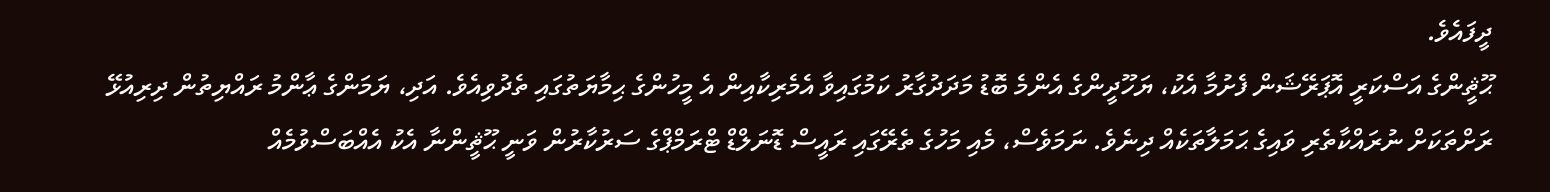ދީފައެވެ.
ޙޫޘީންގެ އަސްކަރީ އޮޕަރޭޝަން ފެށުމާ އެކު، ޔަހޫދީންގެ އެންމެ ބޮޑު މަދަދުގާރު ކަމުގައިވާ އެމެރިކާއިން އެ މީހުންގެ ޙިމާޔަތުގައި ތެދުވިއެވެ. އަދި، ޔަމަންގެ ޢާންމު ރައްޔިތުން ދިރިއުޅޭ ރަށްތަކަށް ނުރައްކާތެރި ވައިގެ ޙަމަލާތަކެއް ދިނެވެ. ނަމަވެސް، މެއި މަހުގެ ތެރޭގައި ރައީސް ޑޮނަލްޑް ޓްރަމްޕްގެ ސަރުކާރުން ވަނީ ޙޫޘީންނާ އެކު އެއްބަސްވުމެއް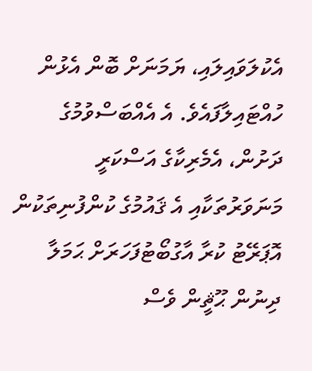އެކުލަވައިލައި، ޔަމަނަށް ބޮން އެޅުން ހުއްޓައިލާފައެވެ. އެ އެއްބަސްވުމުގެ ދަށުން، އެމެރިކާގެ އަސްކަރީ މަނަވަރުތަކާއި އެ ޤައުމުގެ ކުންފުނިތަކުން އޮޕަރޭޓު ކުރާ އާގުބޯޓުފަހަރަށް ޙަމަލާ ދިނުން ޙޫޘީން ވެސް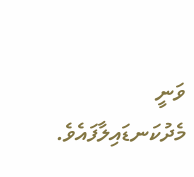ވަނީ މެދުކަނޑައިލާފައެވެ.